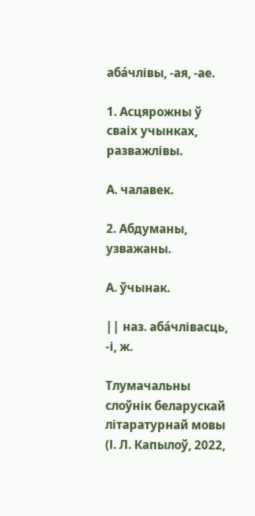аба́члівы, -ая, -ае.

1. Асцярожны ў сваіх учынках, разважлівы.

А. чалавек.

2. Абдуманы, узважаны.

А. ўчынак.

|| наз. аба́члівасць, -і, ж.

Тлумачальны слоўнік беларускай літаратурнай мовы (І. Л. Капылоў, 2022,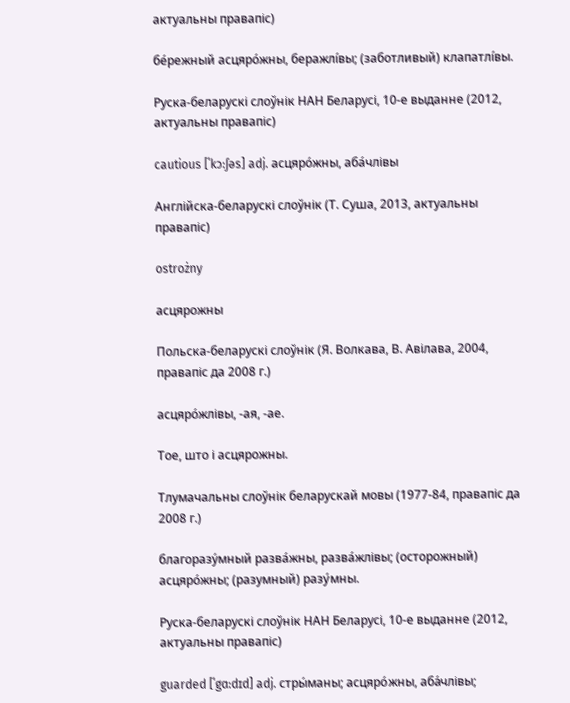актуальны правапіс)

бе́режный асцяро́жны, беражлі́вы; (заботливый) клапатлі́вы.

Руска-беларускі слоўнік НАН Беларусі, 10-е выданне (2012, актуальны правапіс)

cautious [ˈkɔ:ʃəs] adj. асцяро́жны, аба́члівы

Англійска-беларускі слоўнік (Т. Суша, 2013, актуальны правапіс)

ostrożny

асцярожны

Польска-беларускі слоўнік (Я. Волкава, В. Авілава, 2004, правапіс да 2008 г.)

асцяро́жлівы, ‑ая, ‑ае.

Тое, што і асцярожны.

Тлумачальны слоўнік беларускай мовы (1977-84, правапіс да 2008 г.)

благоразу́мный разва́жны, разва́жлівы; (осторожный) асцяро́жны; (разумный) разу́мны.

Руска-беларускі слоўнік НАН Беларусі, 10-е выданне (2012, актуальны правапіс)

guarded [ˈgɑ:dɪd] adj. стры́маны; асцяро́жны, аба́члівы;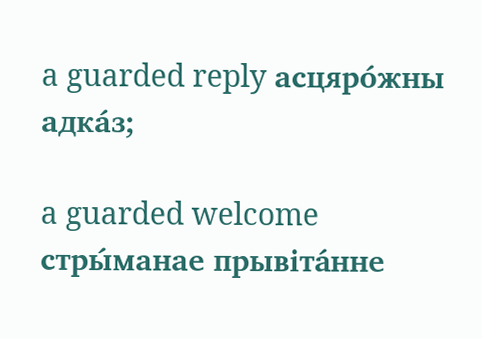a guarded reply асцяро́жны адка́з;

a guarded welcome стры́манае прывіта́нне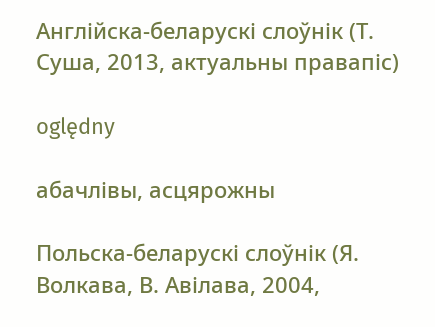Англійска-беларускі слоўнік (Т. Суша, 2013, актуальны правапіс)

oględny

абачлівы, асцярожны

Польска-беларускі слоўнік (Я. Волкава, В. Авілава, 2004,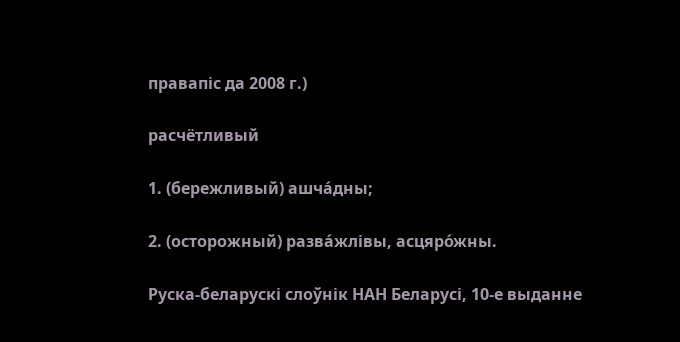правапіс да 2008 г.)

расчётливый

1. (бережливый) ашча́дны;

2. (осторожный) разва́жлівы, асцяро́жны.

Руска-беларускі слоўнік НАН Беларусі, 10-е выданне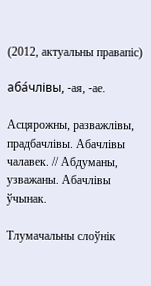(2012, актуальны правапіс)

аба́члівы, ‑ая, ‑ае.

Асцярожны, разважлівы, прадбачлівы. Абачлівы чалавек. // Абдуманы, узважаны. Абачлівы ўчынак.

Тлумачальны слоўнік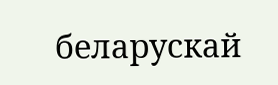беларускай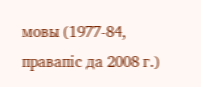мовы (1977-84, правапіс да 2008 г.)